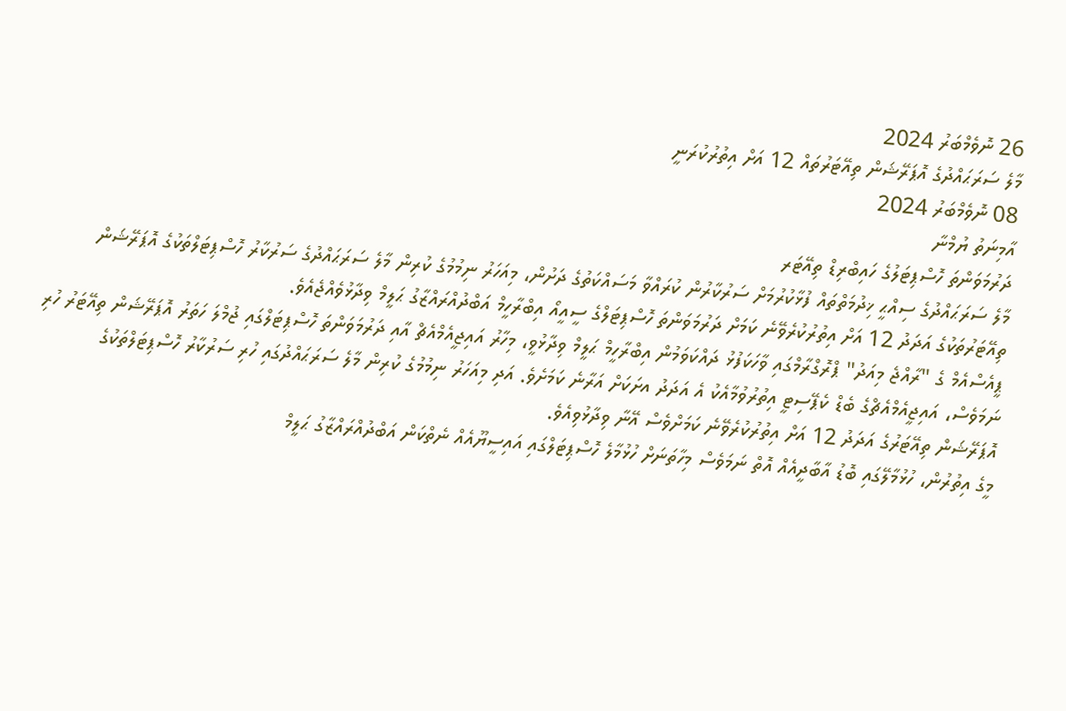26 ނޮވެމްބަރު 2024
މާލެ ސަރަޙައްދުގެ އޮޕަރޭޝަން ތިއޭޓަރުތައް 12 އަށް އިތުރުކުރަނީ
08 ނޮވެމްބަރު 2024
އާމިނަތު ޔުމްނާ
ދަރުމަވަންތަ ހޮސްޕިޓަލުގެ ހައިބްރިޑް ތިއޭޓަރ
މާލެ ސަރަޙައްދުގެ ސިއްޙީ ޚިދުމަތްތައް ފުޅާކުރުމަށް ސަރުކާރުން ކުރައްވާ މަސައްކަތުގެ ދަށުން، މިއަހަރު ނިމުމުގެ ކުރިން މާލެ ސަރަޙައްދުގެ ސަރުކާރު ހޮސްޕިޓަލްތަކުގެ އޮޕަރޭޝަން ތިއޭޓަރުތަކުގެ އަދަދު 12 އަށް އިތުރުކުރެވޭނެ ކަމަށް ދަރުމަވަންތަ ހޮސްޕިޓަލްގެ ސީއީއޯ އިބްރާހީމް އަބްދުއްރައްޒާގު ޙަލީމް ވިދާޅުވެއްޖެއެވެ.
ޕީއެސްއެމް ގެ "ރާއްޖެ މިއަދު" ޕްރޮގްރާމްގައި ވާހަކަފުޅު ދައްކަވަމުން އިބްރާހީމް ޙަލީމް ވިދާޅުވީ، މިހާރު އައިޖީއެމްއެޗް އާއި ދަރުމަވަންތަ ހޮސްޕިޓަލްގައި ޖުމްލަ ހަތަރު އޮޕަރޭޝަން ތިއޭޓަރު ހުރި ނަމަވެސް، އައިޖީއެމްއެޗްގެ ބެޑް ކެޕޭސިޓީ އިތުރުވުމާއެކު އެ އަދަދު އށަކަށް އަރާނެ ކަމަށެވެ. އަދި މިއަހަރު ނިމުމުގެ ކުރިން މާލެ ސަރަޙައްދުގައި ހުރި ސަރުކާރު ހޮސްޕިޓަލްތަކުގެ އޮޕަރޭޝަން ތިއޭޓަރުގެ އަދަދު 12 އަށް އިތުރުކުރެވޭނެ ކަމަށްވެސް އޭނާ ވިދާޅުވިއެވެ.
މީގެ އިތުރުން، ހުޅުމާލޭގައި ބޮޑު އާބާދީއެއް އޮތް ނަމަވެސް މިހާތަނަށް ހުޅުމާލެ ހޮސްޕިޓަލްގައި އައިސީޔޫއެއް ނެތްކަން އަބްދުއްރައްޒާގު ޙަލީމް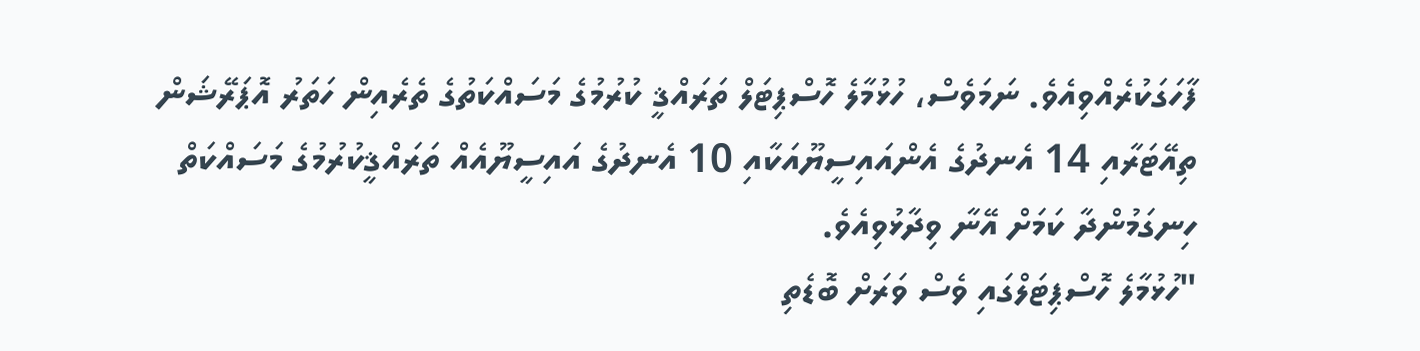ފާހަގަކުރެއްވިއެވެ. ނަމަވެސް، ހުޅުމާލެ ހޮސްޕިޓަލް ތަރައްޤީ ކުރުމުގެ މަސައްކަތުގެ ތެރެއިން ހަތަރު އޮޕަރޭޝަން ތިއޭޓަރާއި 14 އެނދުގެ އެންއައިސީޔޫއަކާއި 10 އެނދުގެ އައިސީޔޫއެއް ތަރައްޤީކުރުމުގެ މަސައްކަތް ހިނގަމުންދާ ކަމަށް އޭނާ ވިދާޅުވިއެވެ.
"ހުޅުމާލެ ހޮސްޕިޓަލްގައި ވެސް ވަރަށް ބޮޑެތި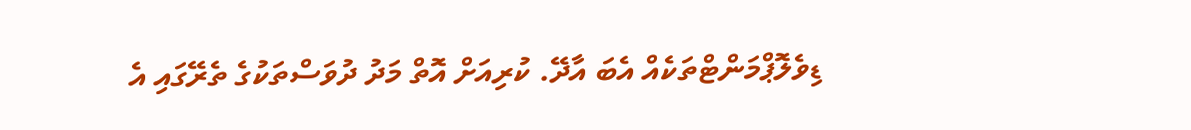ޑިވެލޮޕްމަންޓްތަކެއް އެބަ އާދޭ. ކުރިއަށް އޮތް މަދު ދުވަސްތަކުގެ ތެރޭގައި އެ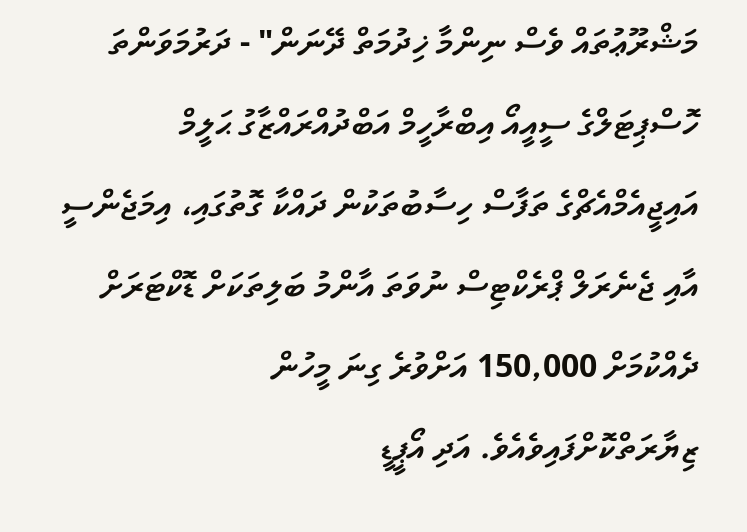މަޝްރޫޢުތައް ވެސް ނިންމާ ޚިދުމަތް ދޭނަން" - ދަރުމަވަންތަ ހޮސްޕިޓަލްގެ ސީއީއޯ އިބްރާހީމް އަބްދުއްރައްޒާގު ޙަލީމް
އައިޖީއެމްއެޗްގެ ތަފާސް ހިސާބުތަކުން ދައްކާ ގޮތުގައި، އިމަޖެންސީ އާއި ޖެނެރަލް ޕްރެކްޓިސް ނުވަތަ އާންމު ބަލިތަކަށް ޑޮކްޓަރަށް ދެއްކުމަށް 150,000 އަށްވުރެ ގިނަ މީހުން ޒިޔާރަތްކޮށްފައިވެއެވެ. އަދި އޯޕީޑީ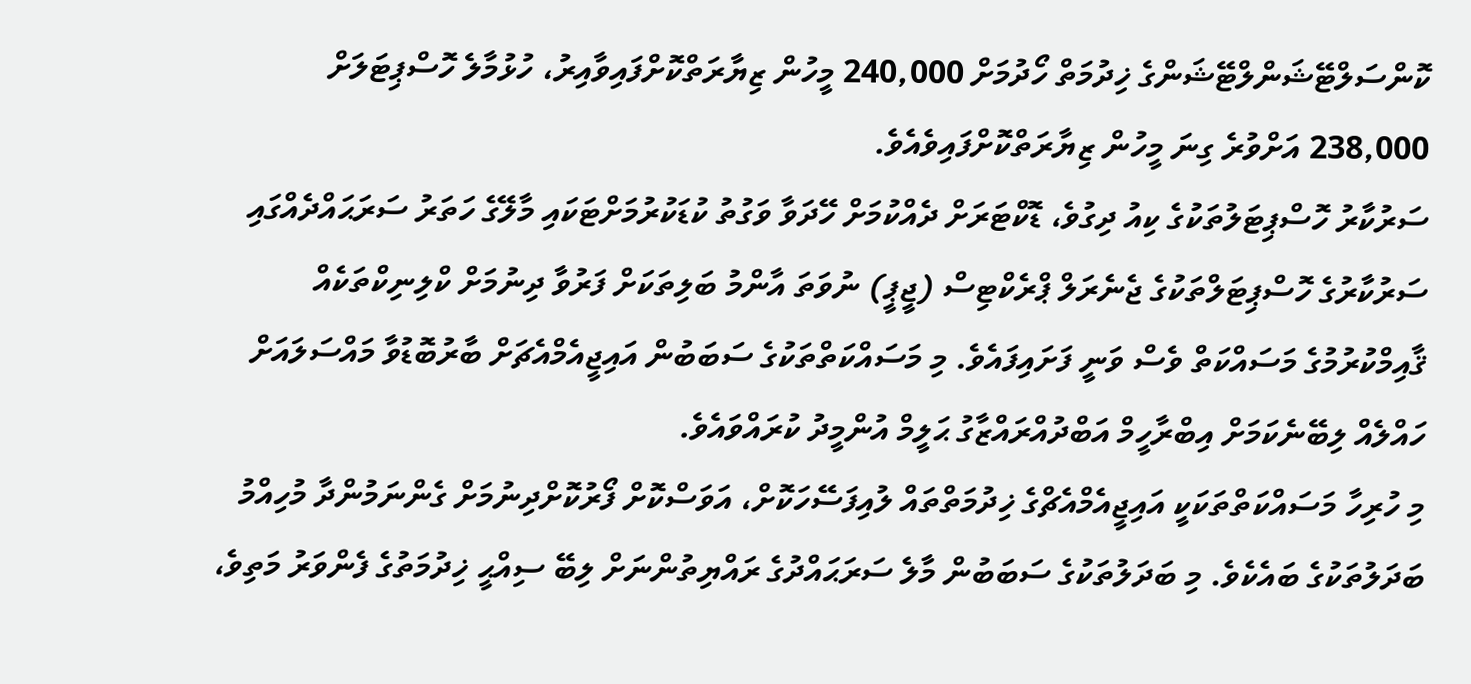ކޮންސަލްޓޭޝަންލްޓޭޝަންގެ ޚިދުމަތް ހޯދުމަށް 240,000 މީހުން ޒިޔާރަތްކޮށްފައިވާއިރު، ހުޅުމާލެ ހޮސްޕިޓަލަށް 238,000 އަށްވުރެ ގިނަ މީހުން ޒިޔާރަތްކޮށްފައިވެއެވެ.
ސަރުކާރު ހޮސްޕިޓަލުތަކުގެ ކިއު ދިގުވެ، ޑޮކްޓަރަށް ދެއްކުމަށް ހޭދަވާ ވަގުތު ކުޑަކުރުމަށްޓަކައި މާލޭގެ ހަތަރު ސަރަޙައްދެއްގައި ސަރުކާރުގެ ހޮސްޕިޓަލްތަކުގެ ޖެނެރަލް ޕްރެކްޓިސް (ޖީޕީ) ނުވަތަ އާންމު ބަލިތަކަށް ފަރުވާ ދިނުމަށް ކްލިނިކްތަކެއް ޤާއިމްކުރުމުގެ މަސައްކަތް ވެސް ވަނީ ފަށައިފައެވެ. މި މަސައްކަތްތަކުގެ ސަބަބުން އައިޖީއެމްއެޗަށް ބާރުބޮޑުވާ މައްސަލައަށް ހައްލެއް ލިބޭނެކަމަށް އިބްރާހީމް އަބްދުއްރައްޒާގު ޙަލީމް އުންމީދު ކުރައްވައެވެ.
މި ހުރިހާ މަސައްކަތްތަކަކީ އައިޖީއެމްއެޗްގެ ޚިދުމަތްތައް ލުއިފަސޭހަކޮށް، އަވަސްކޮށް ފޯރުކޮށްދިނުމަށް ގެންނަމުންދާ މުހިއްމު ބަދަލުތަކުގެ ބައެކެވެ. މި ބަދަލުތަކުގެ ސަބަބުން މާލެ ސަރަޙައްދުގެ ރައްޔިތުންނަށް ލިބޭ ސިއްޙީ ޚިދުމަތުގެ ފެންވަރު މަތިވެ،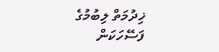ޚިދުމަތް ލިބުމުގެ ފަސޭހަކަން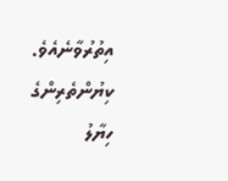އިތުރުވާނެއެވެ.
ކިޔުންތެރިންގެ ހިޔާލު